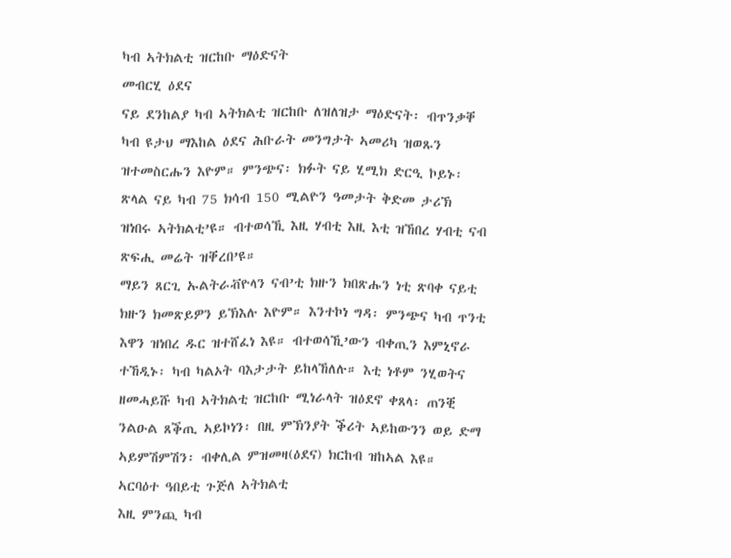ካብ ኣትክልቲ ዝርከቡ ማዕድናት
መብርሂ ዕደና
ናይ ደንከልያ ካብ ኣትክልቲ ዝርከቡ ለዝለዝታ ማዕድናት፡ ብጥንቃቐ ካብ ዩታህ ማእከል ዕደና ሕቡራት መንግታት ኣመሪካ ዝወጹን ዝተመስርሑን እዮም። ምንጭና፡ ክፉት ናይ ሂሚክ ድርዒ ኮይኑ፡ ጽላል ናይ ካብ 75 ክሳብ 150 ሚልዮን ዓመታት ቅድመ ታሪኽ ዝነበሩ ኣትክልቲ’ዩ። ብተወሳኺ እዚ ሃብቲ እዚ እቲ ዝኸበረ ሃብቲ ናብ ጽፍሒ መሬት ዝቐረበ’ዩ።
ማይን ጸርጊ ኡልትራቭዮላን ናብ’ቲ ክዙን ክበጽሑን ነቲ ጽባቀ ናይቲ ክዙን ክመጽይዎን ይኽእሉ እዮም። እንተኮነ ግዳ፡ ምንጭና ካብ ጥንቲ እዋን ዝነበረ ዱር ዝተሸፈነ እዩ። ብተወሳኺ’ውን ብቀጢን እምኒኖራ ተኸዲኑ፡ ካብ ካልኦት ባእታታት ይከላኸለሉ። እቲ ነቶም ንሂወትና ዘመሓይሹ ካብ ኣትክልቲ ዝርከቡ ሚነራላት ዝዕደኖ ቀጸላ፡ ጠንቒ ንልዑል ጸቕጢ ኣይኮነን፡ በዚ ምኽንያት ቕሪት ኣይከውንን ወይ ድማ ኣይምሽምሽን፡ ብቀሊል ምዝመዛ(ዕደና) ክርከብ ዝከኣል እዩ።
ኣርባዕተ ዓበይቲ ጉጅለ ኣትክልቲ
እዚ ምንጪ ካብ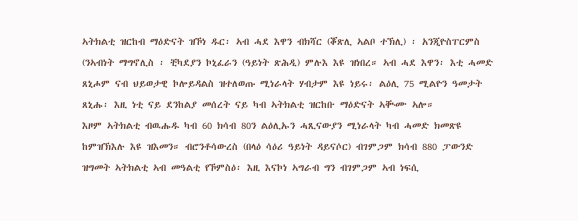ኣትክልቲ ዝርከብ ማዕድናት ዝኾነ ዱር፡ ኣብ ሓደ እዋን ብክሻር (ቖጽሊ ኣልቦ ተኽሊ) ፡ አንጂዮስፐርምስ (ንኣብነት ማግኖሊስ ፡ ቺካደያን ኮኒፈራን (ዓይነት ጽሕዲ) ምሉእ እዩ ዝነበረ። ኣብ ሓደ እዋን፡ እቲ ሓመድ ጸኒሖም ናብ ህይወታዊ ኮሎይዳልስ ዝተለወጡ ሚነራላት ሃብታም እዩ ነይሩ፡ ልዕሊ 75 ሚልዮን ዓመታት ጸኒሑ፡ እዚ ነቲ ናይ ደንከልያ መሰረት ናይ ካብ ኣትክልቲ ዝርከቡ ማዕድናት ኣቚሙ ኣሎ።
እዞም ኣትክልቲ ብዉሑዱ ካብ 60 ክሳብ 80ን ልዕሊኡን ሓጺናውያን ሚነራላት ካብ ሓመድ ክመጽዩ ከምዝኽእሉ እዩ ዝእመን። ብሮንቶሳውረስ (በላዕ ሳዕሪ ዓይነት ዳይናሶር) ብገምጋም ክሳብ 880 ፓውንድ ዝግመት ኣትክልቲ ኣብ መዓልቲ የኾምስዕ፡ እዚ እናኮነ ኣግራብ ግን ብገምጋም ኣብ ነፍሲ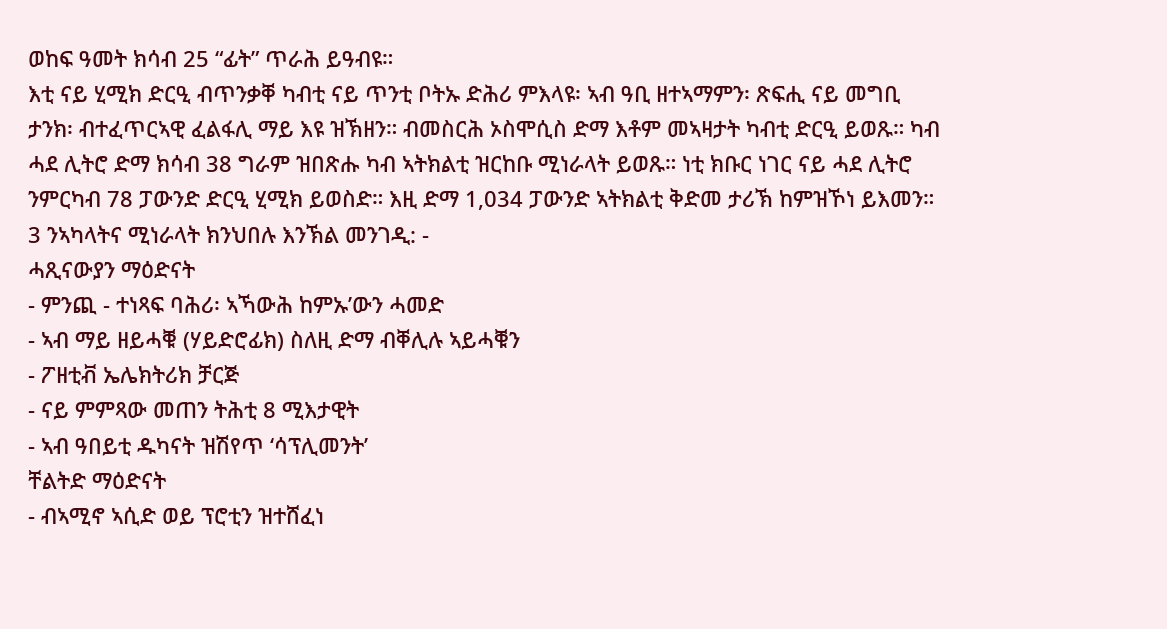ወከፍ ዓመት ክሳብ 25 “ፊት” ጥራሕ ይዓብዩ።
እቲ ናይ ሂሚክ ድርዒ ብጥንቃቐ ካብቲ ናይ ጥንቲ ቦትኡ ድሕሪ ምእላዩ፡ ኣብ ዓቢ ዘተኣማምን፡ ጽፍሒ ናይ መግቢ ታንክ፡ ብተፈጥርኣዊ ፈልፋሊ ማይ እዩ ዝኽዘን። ብመስርሕ ኦስሞሲስ ድማ እቶም መኣዛታት ካብቲ ድርዒ ይወጹ። ካብ ሓደ ሊትሮ ድማ ክሳብ 38 ግራም ዝበጽሑ ካብ ኣትክልቲ ዝርከቡ ሚነራላት ይወጹ። ነቲ ክቡር ነገር ናይ ሓደ ሊትሮ ንምርካብ 78 ፓውንድ ድርዒ ሂሚክ ይወስድ። እዚ ድማ 1,034 ፓውንድ ኣትክልቲ ቅድመ ታሪኽ ከምዝኾነ ይእመን።
3 ንኣካላትና ሚነራላት ክንህበሉ እንኽል መንገዲ: -
ሓጺናውያን ማዕድናት
- ምንጪ - ተነጻፍ ባሕሪ፡ ኣኻውሕ ከምኡ’ውን ሓመድ
- ኣብ ማይ ዘይሓቑ (ሃይድሮፊክ) ስለዚ ድማ ብቐሊሉ ኣይሓቑን
- ፖዘቲቭ ኤሌክትሪክ ቻርጅ
- ናይ ምምጻው መጠን ትሕቲ 8 ሚእታዊት
- ኣብ ዓበይቲ ዱካናት ዝሽየጥ ‘ሳፕሊመንት’
ቸልትድ ማዕድናት
- ብኣሚኖ ኣሲድ ወይ ፕሮቲን ዝተሸፈነ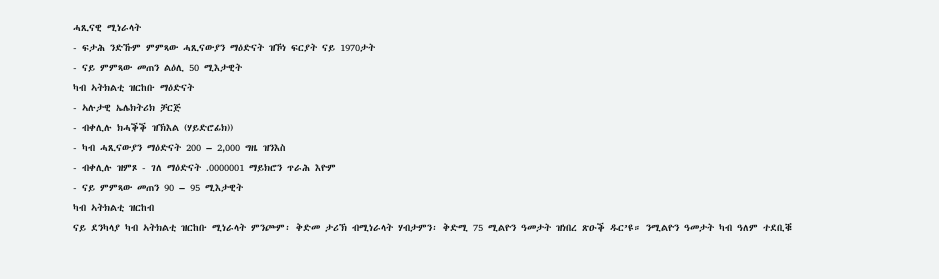ሓጺናዊ ሚነራላት
- ፍታሕ ንድኹም ምምጻው ሓጺናውያን ማዕድናት ዝኾነ ፍርያት ናይ 1970ታት
- ናይ ምምጻው መጠን ልዕሊ 50 ሚእታዊት
ካብ ኣትክልቲ ዝርከቡ ማዕድናት
- ኣሉታዊ ኤሌክትሪክ ቻርጅ
- ብቀሊሉ ክሓቕቕ ዝኽእል (ሃይድሮፊክ))
- ካብ ሓጺናውያን ማዕድናት 200 – 2,000 ግዜ ዝንእስ
- ብቀሊሉ ዝምጾ - ገለ ማዕድናት .0000001 ማይክሮን ጥራሕ እዮም
- ናይ ምምጻው መጠን 90 – 95 ሚእታዊት
ካብ ኣትክልቲ ዝርከብ
ናይ ደንካላያ ካብ ኣትክልቲ ዝርከቡ ሚነራላት ምንጮም፡ ቅድመ ታሪኽ ብሚነራላት ሃብታምን፡ ቅድሚ 75 ሚልዮን ዓመታት ዝነበረ ጽዑቕ ዱር’ዩ። ንሚልዮን ዓመታት ካብ ዓለም ተደቢቑ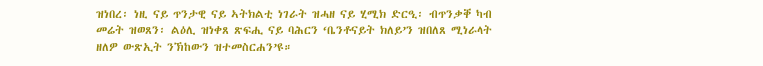ዝነበረ፡ ነዚ ናይ ጥንታዊ ናይ ኣትክልቲ ነገራት ዝሓዘ ናይ ሂሚክ ድርዒ፡ ብጥንቃቐ ካብ መሬት ዝወጸን፡ ልዕሊ ዝነቀጸ ጽፍሒ ናይ ባሕርን ‘ቤንቶናይት ክለይ’ን ዝበለጸ ሚነራላት ዘለዎ ውጽኢት ንኽከውን ዝተመስርሐን’ዩ።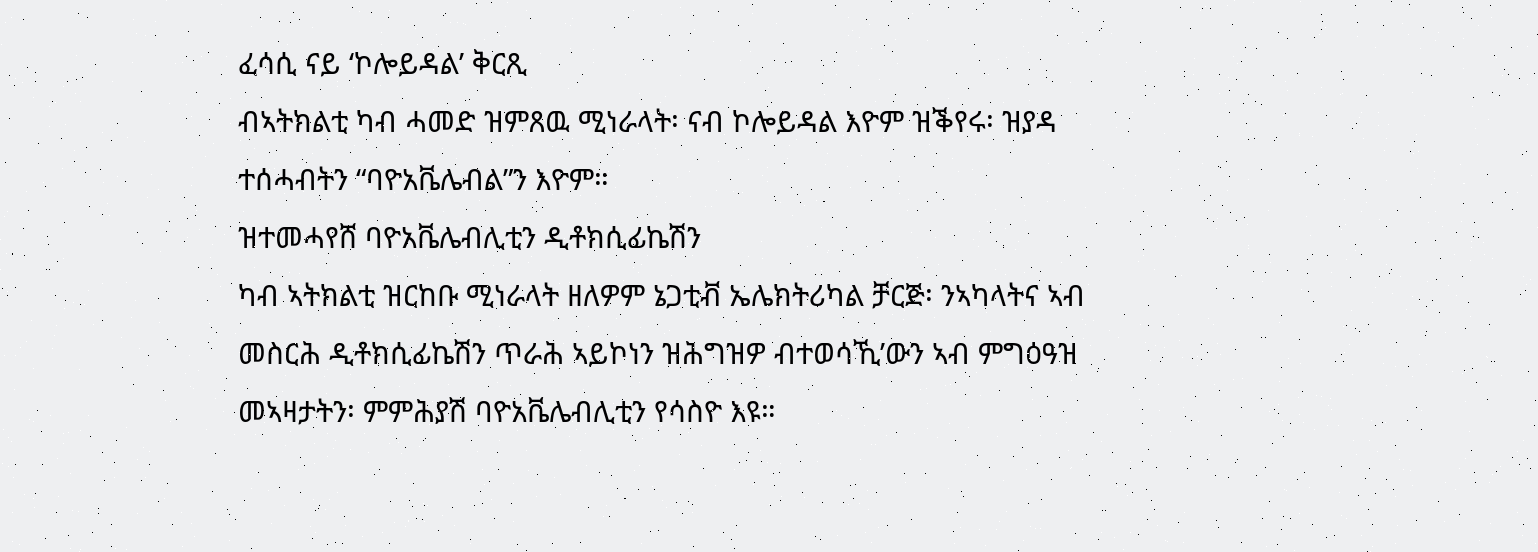ፈሳሲ ናይ ‘ኮሎይዳል’ ቅርጺ
ብኣትክልቲ ካብ ሓመድ ዝምጸዉ ሚነራላት፡ ናብ ኮሎይዳል እዮም ዝቕየሩ፡ ዝያዳ ተሰሓብትን “ባዮአቬሌብል”ን እዮም።
ዝተመሓየሸ ባዮአቬሌብሊቲን ዲቶክሲፊኬሽን
ካብ ኣትክልቲ ዝርከቡ ሚነራላት ዘለዎም ኔጋቲቭ ኤሌክትሪካል ቻርጅ፡ ንኣካላትና ኣብ መስርሕ ዲቶክሲፊኬሽን ጥራሕ ኣይኮነን ዝሕግዝዎ ብተወሳኺ’ውን ኣብ ምግዕዓዝ መኣዛታትን፡ ምምሕያሽ ባዮአቬሌብሊቲን የሳስዮ እዩ።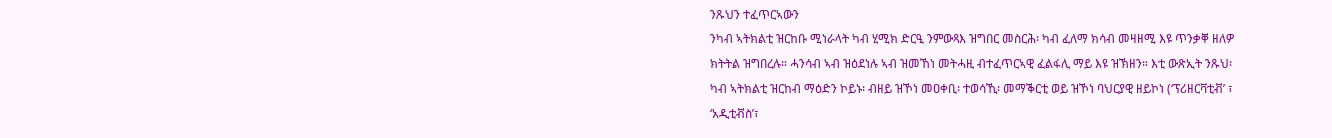ንጹህን ተፈጥርኣውን
ንካብ ኣትክልቲ ዝርከቡ ሚነራላት ካብ ሂሚክ ድርዒ ንምውጻእ ዝግበር መስርሕ፡ ካብ ፈለማ ክሳብ መዛዘሚ እዩ ጥንቃቐ ዘለዎ ክትትል ዝግበረሉ። ሓንሳብ ኣብ ዝዕደነሉ ኣብ ዝመኸነ መትሓዚ ብተፈጥርኣዊ ፈልፋሊ ማይ እዩ ዝኽዘን። እቲ ውጽኢት ንጹህ፡ ካብ ኣትክልቲ ዝርከብ ማዕድን ኮይኑ፡ ብዘይ ዝኾነ መዐቀቢ፡ ተወሳኺ፡ መማቕርቲ ወይ ዝኾነ ባህርያዊ ዘይኮነ (‘ፕሪዘርቫቲቭ’ ፣ ‘አዲቲቭስ’፣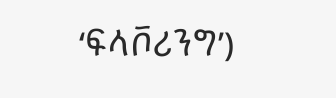‘ፍላቮሪንግ’)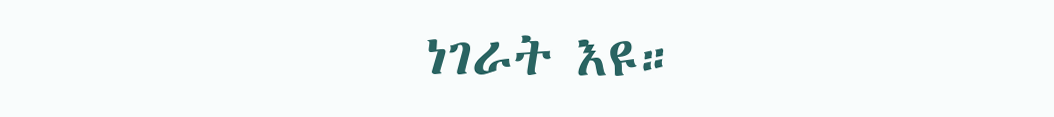ነገራት እዩ።